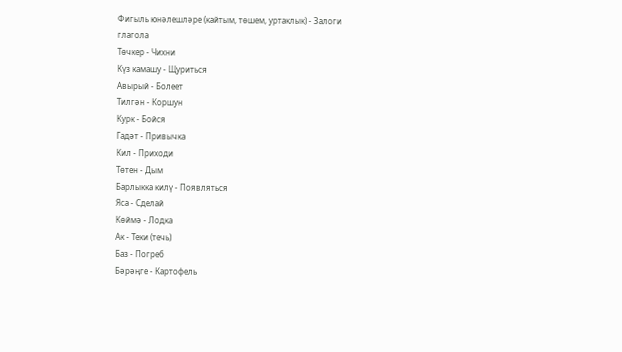Фигыль юнәлешләре (кайтым, төшем, уртаклык) - Залоги глагола
Төчкер - Чихни
Күз камашу - Щуриться
Авырый - Болеет
Тилгән - Коршун
Курк - Бойся
Гадәт - Привычка
Кил - Приходи
Төтен - Дым
Барлыкка килү - Появляться
Яса - Сделай
Көймә - Лодка
Ак - Теки (течь)
Баз - Погреб
Бәрәңге - Картофель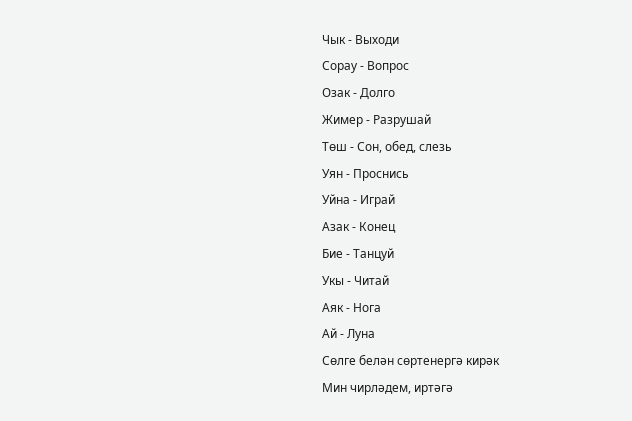Чык - Выходи
Сорау - Вопрос
Озак - Долго
Жимер - Разрушай
Төш - Сон, обед, слезь
Уян - Проснись
Уйна - Играй
Азак - Конец
Бие - Танцуй
Укы - Читай
Аяк - Нога
Ай - Луна
Сөлге белән сөртенергә кирәк
Мин чирләдем, иртәгә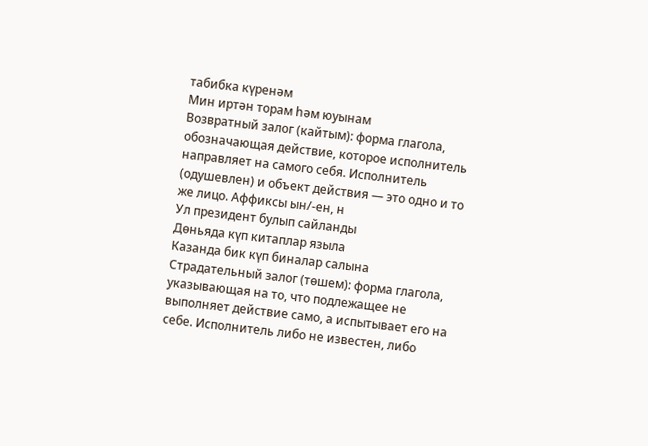табибка күренәм
Мин иртән торам һәм юуынам
Возвратный залог (кайтым): форма глагола, обозначающая действие, которое исполнитель направляет на самого себя. Исполнитель (одушевлен) и объект действия — это одно и то же лицо. Аффиксы ын/-ен, н
Ул президент булып сайланды
Дөньяда күп китаплар языла
Казанда бик күп биналар салына
Страдательный залог (төшем): форма глагола, указывающая на то, что подлежащее не выполняет действие само, а испытывает его на себе. Исполнитель либо не известен, либо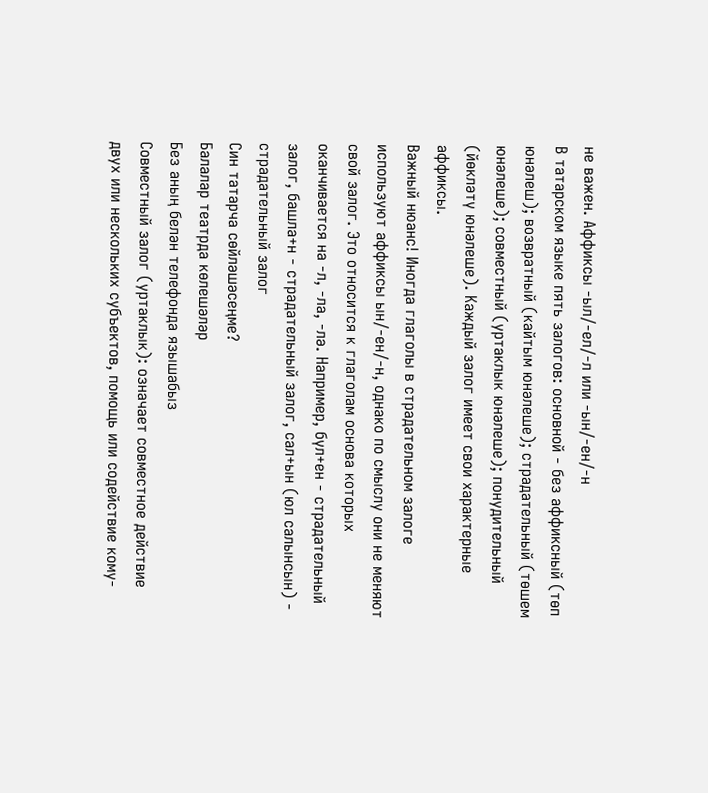не важен. Аффиксы -ыл/-ел/-л или -ын/-ен/-н
В татарском языке пять залогов: основной - без аффиксный (төп юнәлеш); возвратный (кайтым юнәлеше); страдательный (төшем юнәлеше); совместный (уртаклык юнәлеше); понудительный (йөкләтү юнәлеше). Каждый залог имеет свои характерные аффиксы.
Важный нюанс! Иногда глаголы в страдательном залоге используют аффиксы ын/-ен/-н, однако по смыслу они не меняют свой залог. Это относится к глаголам основа которых оканчивается на -л, -ла, -лә. Например, бүл+ен - страдательный залог, башла+н - страдательный залог, сал+ын (юл салынсын) - страдательный залог
Син татарча сөйләшәсеңме?
Балалар театрда көлешәләр
Без аның белән телефонда язышабыз
Совместный залог (уртаклык): означает совместное действие двух или нескольких субъектов, помощь или содействие кому-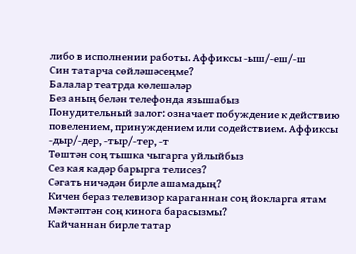либо в исполнении работы. Аффиксы -ыш/-еш/-ш
Син татарча сөйләшәсеңме?
Балалар театрда көлешәләр
Без аның белән телефонда язышабыз
Понудительный залог: означает побуждение к действию повелением, принуждением или содействием. Аффиксы -дыр/-дер, -тыр/-тер, -т
Төштән соң тышка чыгарга уйлыйбыз
Сез кая кадәр барырга телисез?
Сәгать ничәдән бирле ашамадың?
Кичен бераз телевизор караганнан соң йокларга ятам
Мәктәптән соң кинога барасызмы?
Кайчаннан бирле татар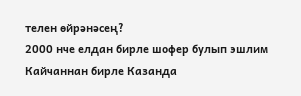телен өйрәнәсең?
2000 нче елдан бирле шофер булып эшлим
Кайчаннан бирле Казанда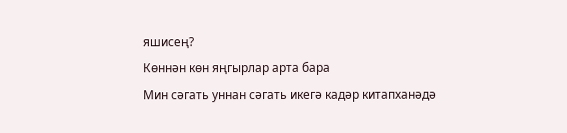яшисең?
Көннән көн яңгырлар арта бара
Мин сәгать уннан сәгать икегә кадәр китапханәдә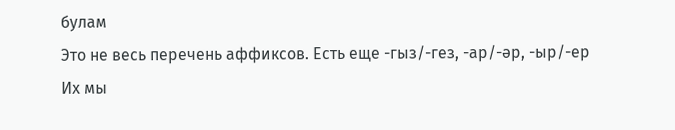булам
Это не весь перечень аффиксов. Есть еще -гыз/-гез, -ар/-әр, -ыр/-ер
Их мы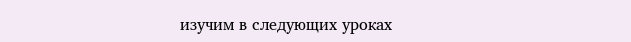изучим в следующих уроках